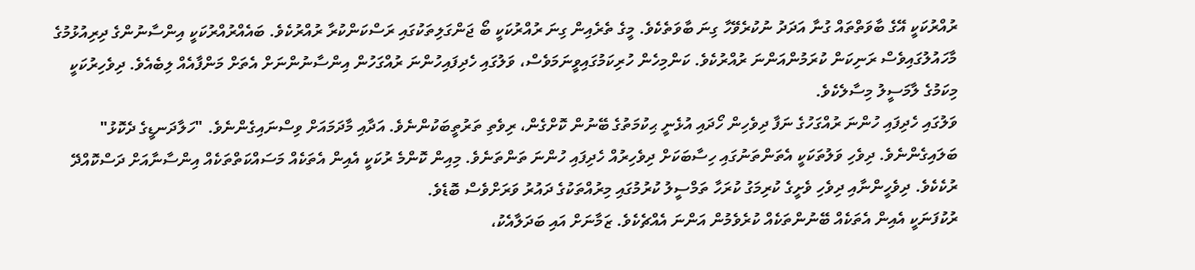ރުއްރުކަކީ އޭގެ ބާވަތްތައް ގުނާ އަދަދު ނުކުރެވޭހާ ގިނަ ބާވަތެކެވެ. މީގެ ތެރެއިން ގިނަ ރުއްރުކަކީ ބޯ ޖަންގަލިތަކުގައި ރަސްކަންކުރާ ރުއްރުކެވެ. ބައެއްރުއްރުކަކީ އިންސާނުންގެ ދިރިއުޅުމުގެ މާހައުލުގައިވެސް ރަނިކަން ކުރަމުންއަންނަ ރުއްރުކެވެ. ކަންމިހެން ހުރިކަމުގައިވީނަމަވެސް، ވަލުގައި ހެދިފައިހުންނަ ރުއްގަހުން އިންސާނުންނަށް އެތަށް މަންފާއެއް ލިބެއެވެ. ދިވެހިރުކަކީ މިކަމުގެ ލާމަސީލު މިސާލެކެވެ.
ވަލުގައި ހެދިފައި ހުންނަ ރުއްގަހުގެ ނަފާ ދިވެހިން ހޯދައި އުޅެނީ ޙިކުމަތުގެ ބޭނުން ކޮށްގެން، ރިވެތި ތަރުތީބަކުންނެވެ. އަދާއި މާދަމައަށް ވިސްނައިގެންނެވެ. "ހަލާދަނޑީގެ ދެކޮޅު" ބަލައިގެންނެވެ. ދިވެހި ވަލުތަކަކީ އެތަންތަނުގައި ހިސާބަކަށް ދިވެހިރުއް ހެދިފައި ހުންނަ ތަންތަނެވެ. މިއިން ކޮންމެ ރުކަކީ އެއިން އެތަކެއް މަސައްކަތްތަކެއް އިންސާނާއަށް ދަސްކޮއްދޭ ރުކެކެވެ. ދިވެހީންނާއި ދިވެހި ވެށީގެ ކުރިމަގު ކުރަހާ ތަމްސީލު ކުރުމުގައި މިރުއްތަކުގެ ދައުރު ވަރަށްވެސް ބޮޑެވެ.
ރުކުފަނަކީ އެއިން އެތަކެއް ބޭނުންތަކެއް ކުރެވެމުން އަންނަ އެއްޗެކެވެ. ޒަމާނަށް އައި ބަދަލާއެކު،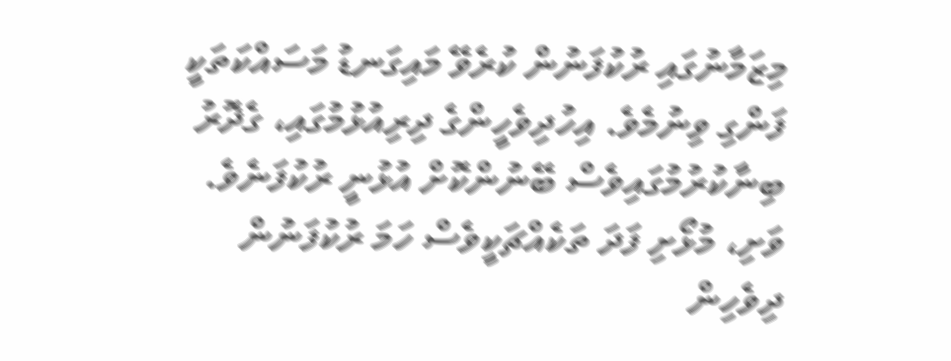މިޒަމާނުގައި ރުކުފަނުން ކުރެވޭ މައިގަނޑު މަސައްކަތަކީ ފަންގި ވިނުމެވެ. އިހުދިވެހީންގެ ދިރިއުޅުމުގައި، ގެދޮރު ބިނާކުރުމުގައިވެސް ބޭނުންކޮށް އުޅުނީ ރުކުފަނެވެ. ވަށި، މުޅޯށި ފަދަ ތަކެއްޗަކީވެސް ހަމަ ރުކުފަނުން ދިވެހިން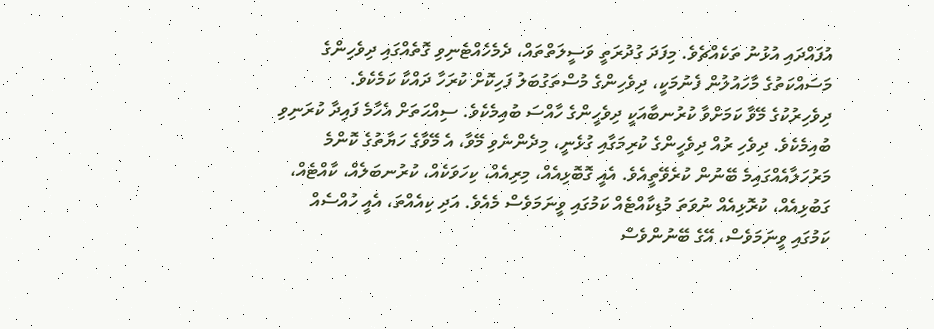އުފައްދައި އުޅުނު ތަކެއްޗެވެ. މިފަދަ ގުދުރަތީ ވަސީލަތްތައް، ދެމެހެއްޓެނިވި ގޮތެއްގައި ދިވެހިންގެ މަސައްކަތުގެ މާހައުލުން ފެނުމަކީ، ދިވެހިންގެ މުސްތަގުބަލު ފަހިކޮށް ކުރަހާ ދައްކާ ކަމެކެވެ.
ދިވެހިރުކުގެ މޭވާ ކަމަށްވާ ކުރުނބާއަކީ ދިވެހީންގެ ހާއްސަ ބުއިމެކެވެ. ސިއްޙަތަށް އެހާމެ ފައިދާ ކުރަނިވި ބުއިމެކެވެ. ދިވެހި ރުއް ދިވެހީންގެ ކުރިމަގާއި ގުޅެނީ، މިދެންނެވި މޭވާ، އެ މޭވާގެ ހަޔާތުގެ ކޮންމެ މަރުހަލާއެއްގައިމެ ބޭނުން ކުރެވޭތީއެވެ. އެއީ ގޮބޮޅިއެއް، މިރިއެއް، ކިހަވަކެއް، ކުރުނބަލެއް، ކާއްޓެއް، ގަބުޅިއެއް، ކުރޮޅިއެއް ނުވަތަ މުޑިކާއްޓެއް ކަމުގައި ވީނަމަވެސް މެއެވެ. އަދި ކިއެއްތަ، އެއީ ހުއްސެއް ކަމުގައި ވީނަމަވެސް، އޭގެ ބޭނުންވެސް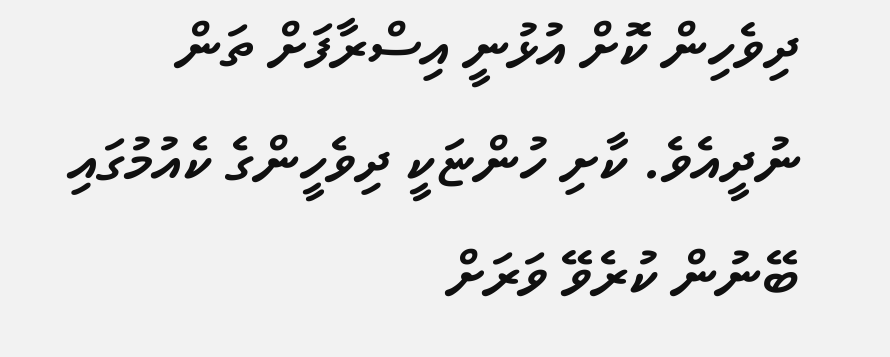ދިވެހިން ކޮށް އުޅުނީ އިސްރާފަށް ތަން ނުދީއެވެ. ކާށި ހުންޏަކީ ދިވެހީންގެ ކެއުމުގައި ބޭނުން ކުރެވޭ ވަރަށް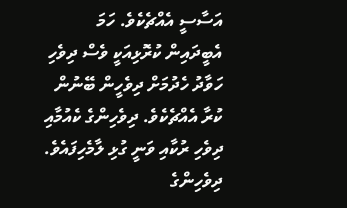އަސާސީ އެއްޗެކެވެ. ހަމަ އެބީދައިން ކުރޮޅިއަކީ ވެސް ދިވެހި ހަވާދު ހެދުމަށް ދިވެހީން ބޭނުން ކުރާ އެއްޗެކެވެ. ދިވެހިންގެ ކެއުމާއި ދިވެހި ރުކާއި ވަނީ ގުޅި ލާމެހިފައެވެ. ދިވެހިންގެ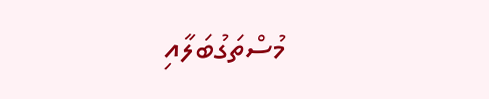މުސްތަގުބަލާއި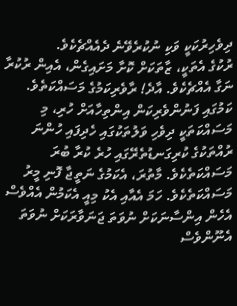ދިވެހިރުކަކީ ވަކި ނުކުރެވޭނެ ދެއެއްޗެކެވެ.
ރުކުގެ އެތަކީ، ޒާތަކަށް ކޮށާ މަށައިގެން، އެއިން ރުކުރާ ނަގާ އެއްޗެކެވެ. އާދެ! ރާވެރިކަމުގެ މަސައްކަތެވެ. ކަމުގައި ފަނުންވެރިކަން އިންތިހާއަށް ހުރި، މި މަސައްކަތަކީ ދިވެހި ވަލުތަކުގައި ހެދިފައި ހުންނަ ރުއްތަކުގެ ކުރިގަނޑުތެރޭގައި ހުރެ ކުރާ ބުރަ މަސައްކަތެކެވެ. މާތުރަ، އެކަމުގެ ނަތީޖާ ފޮނި މީރު މަސައްކަތެކެވެ. ހަމަ އެއާއި އެކު މިއީ އެކަމުން އެއްވެސް އެހެން އިންސާނަކަށް ނުވަތަ ޖަނަވާރަކަށް ނުވަތަ އެނޫންވެސް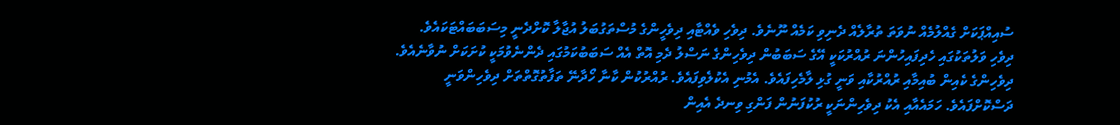ސުއިއްޕަކަށް ގެއްލުމެއް ނުވަތަ ތުރާލެއް ދެނިވި ކަމެއް ނޫނެވެ. ދިވެހި ވެއްޓާއި ދިވެހީންގެ މުސްތަގުބަލު އުޖާލާ ކޮށްދެނީ މިސަބަބައްޓަކައެވެ.
ދިވެހި ވަލުތަކުގައި ހެދިފައިހުންނަ ރުއްރުކަކީ އޭގެ ސަބަބުން ދިވެހިންގެ ނަސްލު ދެމި އޮތް އެއް ސަބަބުކަމުގައި ދެންނެވުމަކީ ކުށަކަށް ނުވާނެއެވެ. ދިވެހިންގެ ކެއިން ބުއިމާއި ރުއްރުކާއި ވަނީ ގުޅި ލާމެހިފައެވެ. އެމުނި އެކުލެވިފައެވެ. ރުއްރުކުން ކާނާ ހޯދާނޭ ތަފާތުގޮތްތަށް ދިވެހިންވަނީ ދަސްކޮށްފައެވެ. ހަމައެއާއި އެކު ދިވެހިންނަކީ ރުކުފަނުން ފަންގި ވިނދެ އެއިން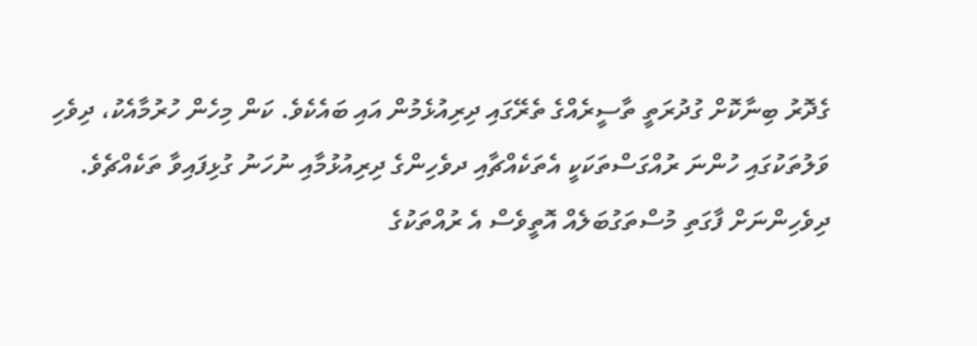ގެދޮރު ބިނާކޮށް ގުދުރަތީ ތާސީރެއްގެ ތެރޭގައި ދިރިއުޅެމުން އައި ބައެކެވެ. ކަން މިހެން ހުރުމާއެކު، ދިވެހި ވަލުތަކުގައި ހުންނަ ރުއްގަސްތަކަކީ އެތަކެއްޗާއި ދވެހިންގެ ދިރިއުޅުމާއި ނުހަނު ގުޅިފައިވާ ތަކެއްޗެވެ. ދިވެހިންނަށް ފާގަތި މުސްތަގުބަލެއް އޮތީވެސް އެ ރުއްތަކުގެ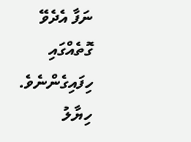ނަފާ އެދެވޭ ގޮތެއްގައި ހިފައިގެންނެވެ.
ހިޔާލު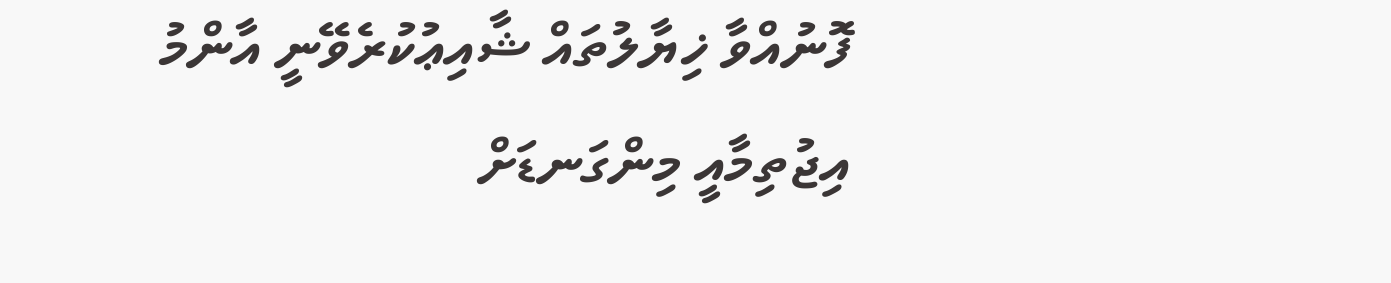ފޮނުއްވާ ޚިޔާލުތައް ޝާއިޢުކުރެވޭނީ އާންމު އިޖުތިމާއީ މިންގަނޑަށް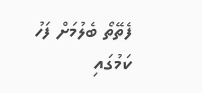ފެތޭތޯ ބެލުމަށް ފަހު ކަމުގައި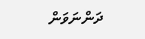ދަންނަވަން